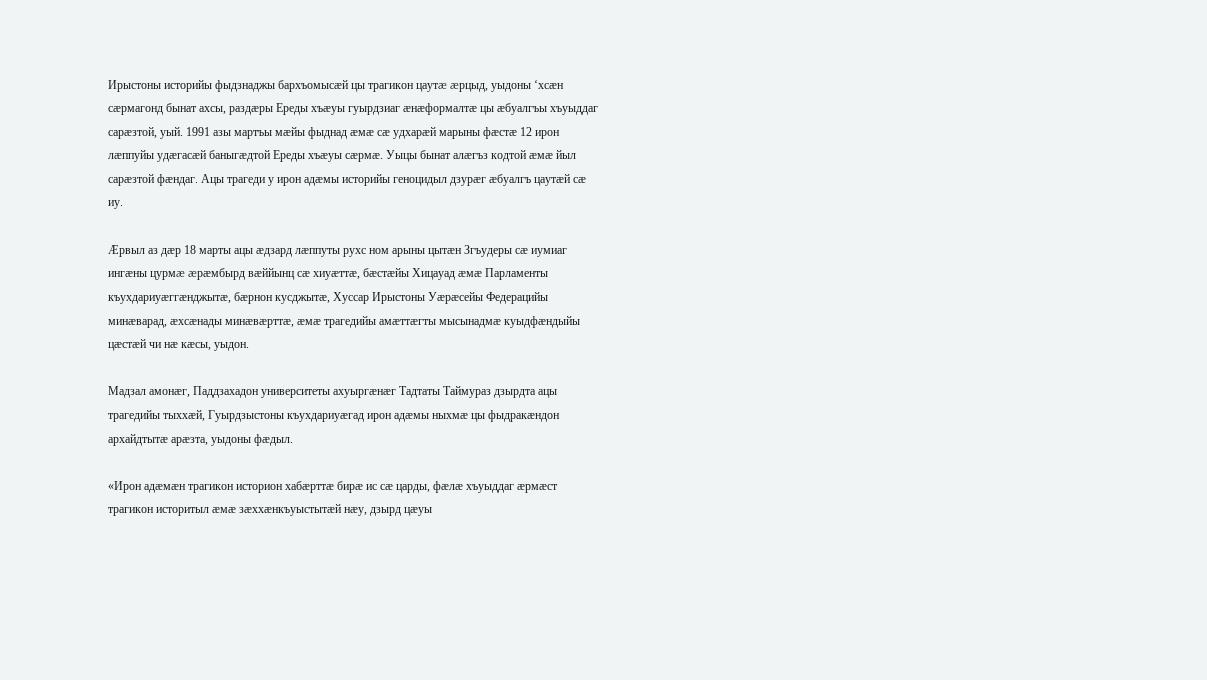Ирыстоны историйы фыдзнаджы бархъомысæй цы трагикон цаутæ æрцыд, уыдоны ‘хсæн сæрмагонд бынат ахсы, раздæры Ереды хъæуы гуырдзиаг æнæформалтæ цы æбуалгъы хъуыддаг сарæзтой, уый. 1991 азы мартъы мæйы фыднад æмæ сæ удхарæй марыны фæстæ 12 ирон лæппуйы удæгасæй баныгæдтой Ереды хъæуы сæрмæ. Уыцы бынат алæгъз кодтой æмæ йыл сарæзтой фæндаг. Ацы трагеди у ирон адæмы историйы геноцидыл дзурæг æбуалгъ цаутæй сæ иу.

Æрвыл аз дæр 18 марты ацы æдзард лæппуты рухс ном арыны цытæн Згъудеры сæ иумиаг ингæны цурмæ æрæмбырд вæййынц сæ хиуæттæ, бæстæйы Хицауад æмæ Парламенты къухдариуæггæнджытæ, бæрнон кусджытæ, Хуссар Ирыстоны Уæрæсейы Федерацийы минæварад, æхсæнады минæвæрттæ, æмæ трагедийы амæттæгты мысынадмæ куыдфæндыйы цæстæй чи нæ кæсы, уыдон.

Мадзал амонæг, Паддзахадон университеты ахуыргæнæг Тадтаты Таймураз дзырдта ацы трагедийы тыххæй, Гуырдзыстоны къухдариуæгад ирон адæмы ныхмæ цы фыдракæндон архайдтытæ арæзта, уыдоны фæдыл.

«Ирон адæмæн трагикон историон хабæрттæ бирæ ис сæ царды, фæлæ хъуыддаг æрмæст трагикон историтыл æмæ зæххæнкъуыстытæй нæу, дзырд цæуы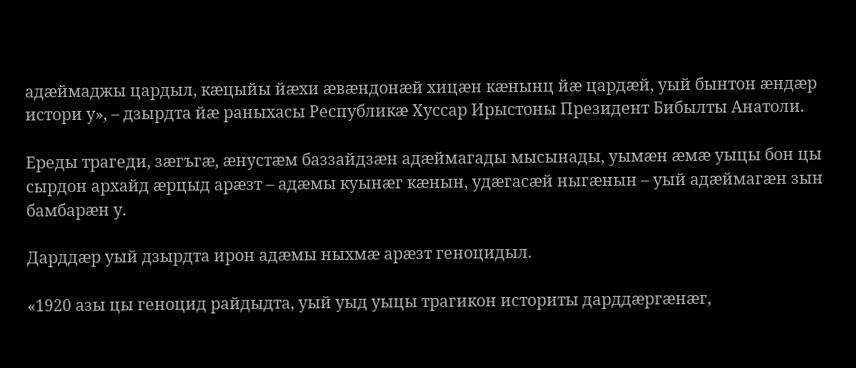адæймаджы цардыл, кæцыйы йæхи æвæндонæй хицæн кæнынц йæ цардæй, уый бынтон æндæр истори у», – дзырдта йæ раныхасы Республикæ Хуссар Ирыстоны Президент Бибылты Анатоли.

Ереды трагеди, зæгъгæ, æнустæм баззайдзæн адæймагады мысынады, уымæн æмæ уыцы бон цы сырдон архайд æрцыд арæзт – адæмы куынæг кæнын, удæгасæй ныгæнын – уый адæймагæн зын бамбарæн у.

Дарддæр уый дзырдта ирон адæмы ныхмæ арæзт геноцидыл.

«1920 азы цы геноцид райдыдта, уый уыд уыцы трагикон историты дарддæргæнæг,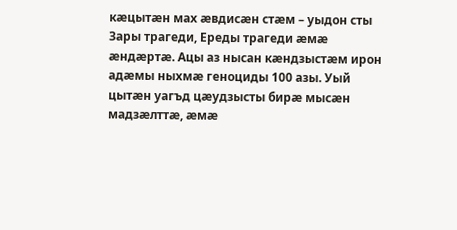кæцытæн мах æвдисæн стæм – уыдон сты Зары трагеди, Ереды трагеди æмæ æндæртæ. Ацы аз нысан кæндзыстæм ирон адæмы ныхмæ геноциды 100 азы. Уый цытæн уагъд цæудзысты бирæ мысæн мадзæлттæ, æмæ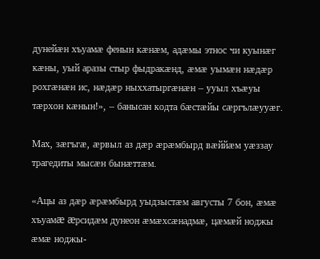дунейæн хъуамæ фенын кæнæм, адæмы этнос чи куынæг кæны, уый аразы стыр фыдракæнд, æмæ уымæн нæдæр рохгæнæн ис, нæдæр ныххатыргæнæн – ууыл хъæуы тæрхон кæнын!», – банысан кодта бæстæйы сæргълæууæг.

Мах, зæгъгæ, æрвыл аз дæр æрæмбырд вæййæм уæззау трагедиты мысæн бынæттæм.

«Ацы аз дæр æрæмбырд уыдзыстæм августы 7 бон, æмæ хъуамæ æрсидæм дунеон æмæхсæнадмæ, цæмæй ноджы æмæ ноджы-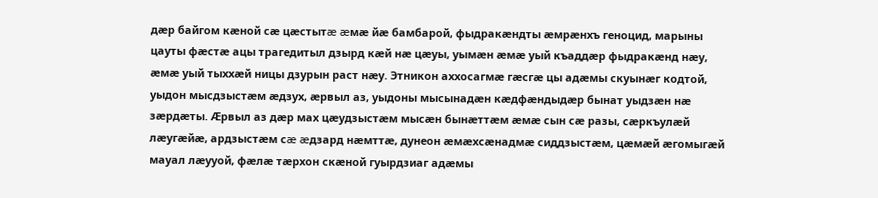дæр байгом кæной сæ цæстытæ æмæ йæ бамбарой, фыдракæндты æмрæнхъ геноцид, марыны цауты фæстæ ацы трагедитыл дзырд кæй нæ цæуы, уымæн æмæ уый къаддæр фыдракæнд нæу, æмæ уый тыххæй ницы дзурын раст нæу. Этникон аххосагмæ гæсгæ цы адæмы скуынæг кодтой, уыдон мысдзыстæм æдзух, æрвыл аз, уыдоны мысынадæн кæдфæндыдæр бынат уыдзæн нæ зæрдæты. Æрвыл аз дæр мах цæудзыстæм мысæн бынæттæм æмæ сын сæ разы, сæркъулæй лæугæйæ, ардзыстæм сæ æдзард нæмттæ, дунеон æмæхсæнадмæ сиддзыстæм, цæмæй æгомыгæй мауал лæууой, фæлæ тæрхон скæной гуырдзиаг адæмы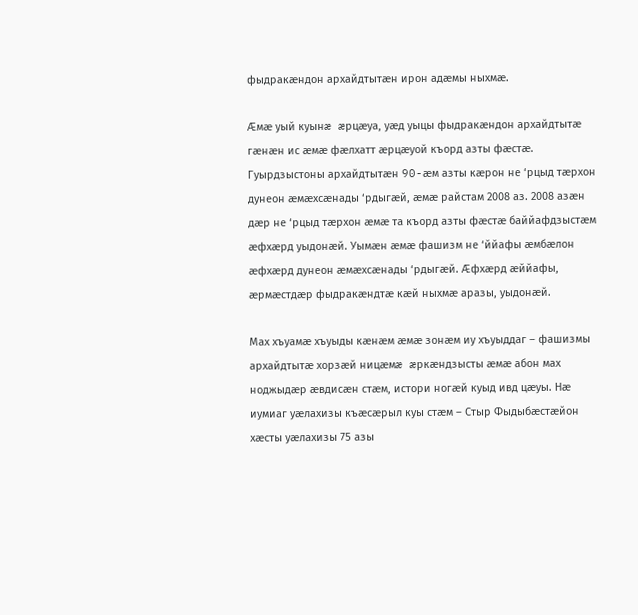фыдракæндон архайдтытæн ирон адæмы ныхмæ.

Æмæ уый куынæ æрцæуа, уæд уыцы фыдракæндон архайдтытæ гæнæн ис æмæ фæлхатт æрцæуой къорд азты фæстæ. Гуырдзыстоны архайдтытæн 90-æм азты кæрон не ‘рцыд тæрхон дунеон æмæхсæнады ‘рдыгæй, æмæ райстам 2008 аз. 2008 азæн дæр не ‘рцыд тæрхон æмæ та къорд азты фæстæ баййафдзыстæм æфхæрд уыдонæй. Уымæн æмæ фашизм не ‘ййафы æмбæлон æфхæрд дунеон æмæхсæнады ‘рдыгæй. Æфхæрд æййафы, æрмæстдæр фыдракæндтæ кæй ныхмæ аразы, уыдонæй.

Мах хъуамæ хъуыды кæнæм æмæ зонæм иу хъуыддаг – фашизмы архайдтытæ хорзæй ницæмæ æркæндзысты æмæ абон мах ноджыдæр æвдисæн стæм, истори ногæй куыд ивд цæуы. Нæ иумиаг уæлахизы къæсæрыл куы стæм – Стыр Фыдыбæстæйон хæсты уæлахизы 75 азы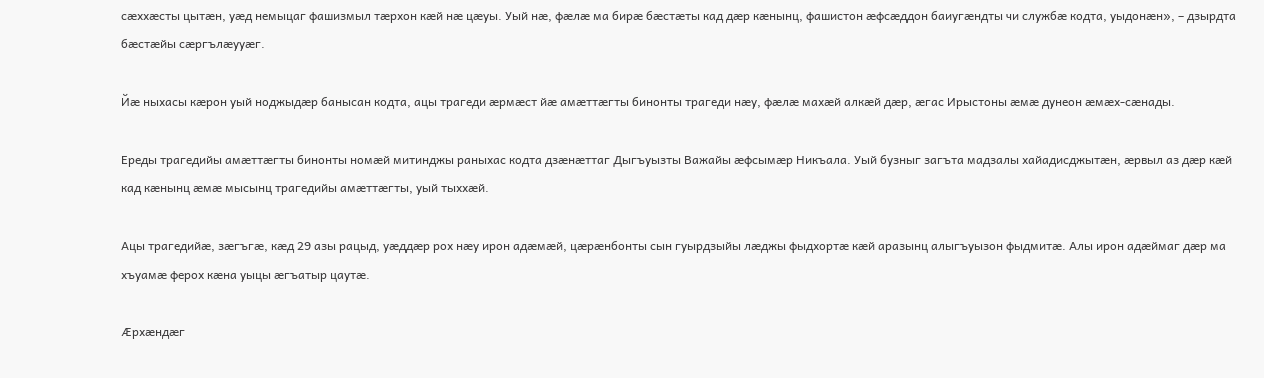сæххæсты цытæн, уæд немыцаг фашизмыл тæрхон кæй нæ цæуы. Уый нæ, фæлæ ма бирæ бæстæты кад дæр кæнынц, фашистон æфсæддон баиугæндты чи службæ кодта, уыдонæн», – дзырдта бæстæйы сæргълæууæг.

Йæ ныхасы кæрон уый ноджыдæр банысан кодта, ацы трагеди æрмæст йæ амæттæгты бинонты трагеди нæу, фæлæ махæй алкæй дæр, æгас Ирыстоны æмæ дунеон æмæх-сæнады.

Ереды трагедийы амæттæгты бинонты номæй митинджы раныхас кодта дзæнæттаг Дыгъуызты Важайы æфсымæр Никъала. Уый бузныг загъта мадзалы хайадисджытæн, æрвыл аз дæр кæй кад кæнынц æмæ мысынц трагедийы амæттæгты, уый тыххæй.

Ацы трагедийæ, зæгъгæ, кæд 29 азы рацыд, уæддæр рох нæу ирон адæмæй, цæрæнбонты сын гуырдзыйы лæджы фыдхортæ кæй аразынц алыгъуызон фыдмитæ. Алы ирон адæймаг дæр ма хъуамæ ферох кæна уыцы æгъатыр цаутæ.

Æрхæндæг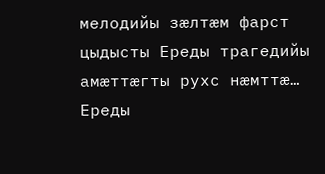мелодийы зæлтæм фарст цыдысты Ереды трагедийы амæттæгты рухс нæмттæ… Ереды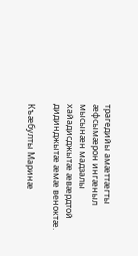трагедийы амæттæгты æфсымæрон ингæныл мысынæн мадзалы хайадисджытæ æвæрдтой дидинджытæ æмæ веноктæ.

Къæбулты Маринæ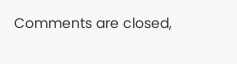Comments are closed,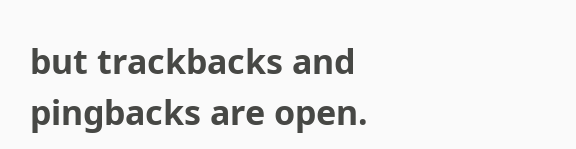but trackbacks and pingbacks are open.